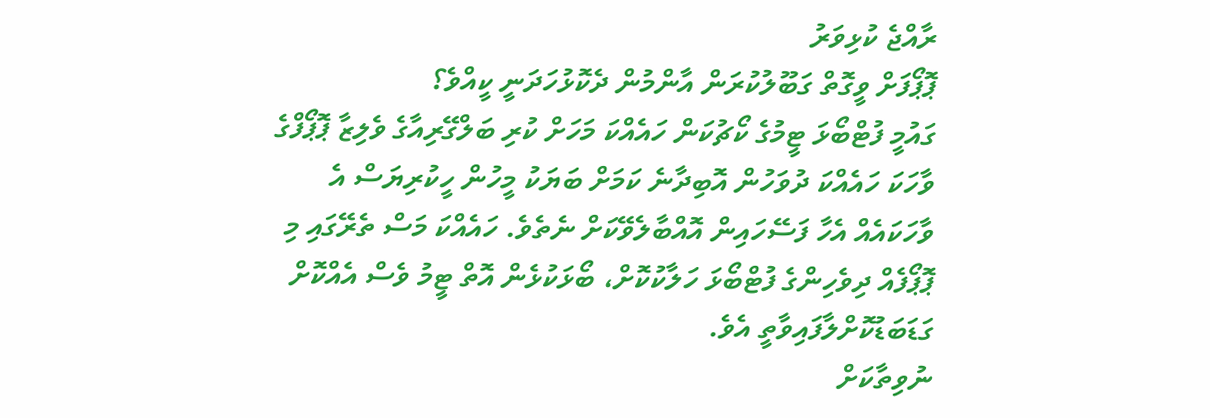ރާއްޖެ ކުޅިވަރު
ޕޮޕޯފަށް ވީގޮތް ގަބޫލުކުރަން އާންމުން ދެކޮޅުހަދަނީ ކީއްވެ؟
ގައުމީ ފުޓްބޯޅަ ޓީމުގެ ކޯޗުކަން ހައެއްކަ މަހަށް ކުރި ބަލްގޭރިއާގެ ވެލިޒާ ޕޮޕޯފްގެ ވާހަކަ ހައެއްކަ ދުވަހުން އޮބިދާނެ ކަމަށް ބަޔަކު މީހުން ހީކުރިޔަސް އެ ވާހަކައެއް އެހާ ފަސޭހައިން އޮއްބާލެވޭކަށް ނެތެވެ. ހައެއްކަ މަސް ތެރޭގައި މި ޕޮޕޯފެއް ދިވެހިންގެ ފުޓްބޯޅަ ހަލާކުކޮށް، ބޯޅަކުޅެން އޮތް ޓީމު ވެސް އެއްކޮށް ގަޑަބަޑުކޮށްލާފައިވާތީ އެވެ.
ނުވިތާކަށް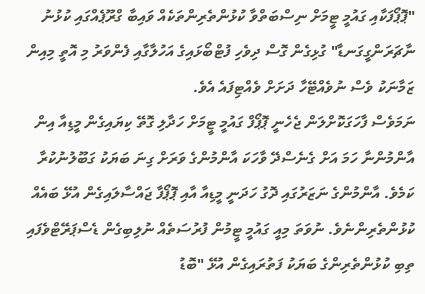"ޕޮޕޯފަކާއި ގައުމީ ޓީމަށް ނިސްބަތްވާ ކުޅުންތެރިންތަކެއް ވައިބާ ގްރޫޕެއްގައި ކުޅުނު ނާޗަރަންގީގަނޑާ" ގުޅިގެން ގޮސް ދިވެހި ފުޓްބޯޅައިގެ އަހުލާގާއި ފެންވަރު މި އޮތީ މިއިން ޒަމާނަކު ވެސް ނުވެއްޓޭހާ ދަށަށް ވެއްޓިފައެ އެވެ.
ނަމަވެސް ފާހަގަކޮށްލަން ޖެހެނީ ޕޮޕޯފް ގައުމީ ޓީމަށް ހަދާލި ގޮތޭ ކިޔައިގެން މީޑިއާ އިން އާންމުންނާ ހަމަ އަށް ގެނެސްދޭ ވާހަކަ އާންމުންގެ ވަރަށް ގިނަ ބަޔަކު ގަބޫލުނުކުރާ ކަމެވެ. އާންމުންގެ ނަޒަރުގައި ދޮގު ހަދަނީ މީޑިއާ އާއި ޕޮޕޯފާ ޖައްސާލައިގެން އުޅޭ ބައެއް ކުޅުންތެރިންނެވެ. ނުވަތަ މިއީ ގައުމީ ޓީމުން ފުރުސަތެއް ނުލިބިގެން ޑެސްޕަރޭޓްވެފައި ތިބި ކުޅުންތެރިންގެ ބަޔަކު ފަތުރައިގެން އުޅޭ "ބޮޑު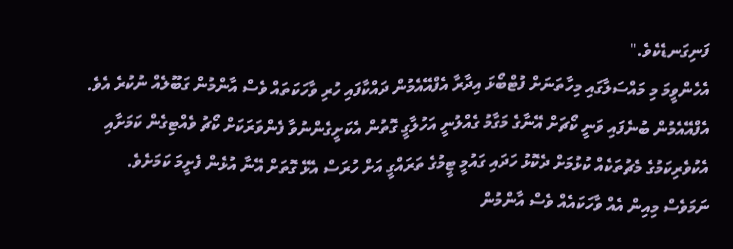ފަނިގަނޑެކެވެ."
އެހެންވީމަ މި މައްސަލާގައި މިހާތަނަށް ފުޓްބޯޅަ އިދާރާ އެފްއޭއެމުން ދައްކާފައި ހުރި ވާހަކަތައް ވެސް އާންމުން ގަބޫލެއް ނުކުރެ އެވެ. އެފްއޭއެމުން ބުނެފައި ވަނީ ކޯޗަށް އޭނާގެ މަގާމު ގެއްލުނީ އަހުލާގީ ގޮތުން އެކަށީގެންނުވާ ފެންވަރަކަށް ކޯޗު ވެއްޓިގެން ކަމަށާއި އެކުވެރިކަމުގެ މެޗުތަކެއް ކުޅުމަށް ދެކޮޅު ހަދައި ގައުމީ ޓީމުގެ ތަރައްގީ އަށް ހުރަސް އެޅޭ ގޮތަށް އޭނާ އުޅެން ފެށީމަ ކަމަށެވެ.
ނަމަވެސް މިއިން އެއް ވާހަކައެއް ވެސް އާންމުން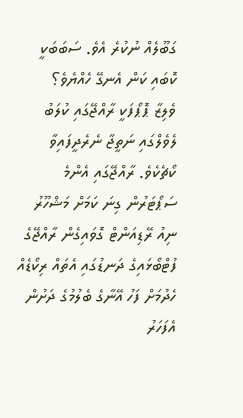ގަބޫލެއް ނުކުރެ އެވެ. ސަބަބަކީ ކޮބައި ކަން އެނގޭ ހެއްޔެވެ؟
ވެލިޒާ ޕޮޕޯފަކީ ރާއްޖޭގައި ކުލަބު ލެވެލްގައި ނަތީޖާ ނެރެދީފައިވާ ކޯޗެކެވެ. ރާއްޖޭގައި އެންމެ ސަޕޯޓަރުން ގިނަ ކަމަށް މަޝްހޫރު ނިއު ރޭޑިއަންޓް ގޮވައިގެން ރާއްޖޭގެ ފުޓްބޯޅައިގެ ދަނޑުގައި އެތައް ރިކޯޑެއް ހެދުމަށް ފަހު އޭނާގެ ބެލުމުގެ ދަށުން އެފަހަރު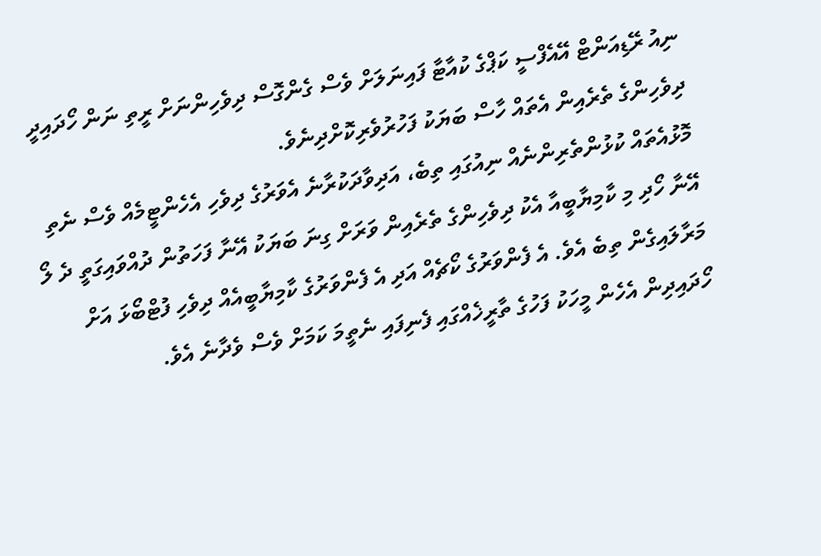ނިއު ރޭޑިއަންޓް އޭއެފްސީ ކަޕްގެ ކުއާޓާ ފައިނަލަށް ވެސް ގެންގޮސް ދިވެހިންނަށް ރީތި ނަން ހޯދައިދީ ދިވެހިންގެ ތެރެއިން އެތައް ހާސް ބަޔަކު ފަހުރުވެރިކޮށްދިނެވެ.
މޮޅުއެތައް ކުޅުންތެރިންނެއް ނިއުގައި ތިބެ، އަދިވާދަކުރާނެ އެވަރުގެ ދިވެހި އެހެންޓީމެއް ވެސް ނެތި
އޭނާ ހޯދި މި ކާމިޔާބީއާ އެކު ދިވެހިންގެ ތެރެއިން ވަރަށް ގިނަ ބަޔަކު އޭނާ ފަހަތުން ދުއްވައިގަތީ ދެ ލޯ މަރާލައިގެން ތިބެ އެވެ. އެ ފެންވަރުގެ ކޯޗެއް އަދި އެ ފެންވަރުގެ ކާމިޔާބީއެއް ދިވެހި ފުޓްބޯޅަ އަށް ހޯދައިދިން އެހެން މީހަކު ފަހުގެ ތާރީޚެއްގައި ފެނިފައި ނެތީމަ ކަމަށް ވެސް ވެދާނެ އެވެ.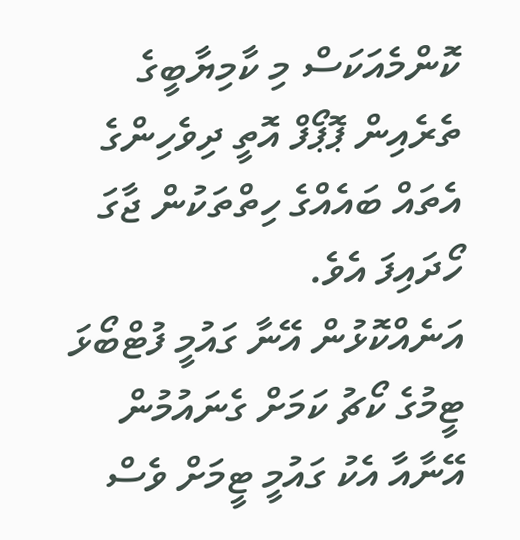ކޮންމެއަކަސް މި ކާމިޔާބީގެ ތެރެއިން ޕޮޕޯފް އޮތީ ދިވެހިންގެ އެތައް ބައެއްގެ ހިތްތަކުން ޖާގަ ހޯދައިފަ އެވެ.
އަނެއްކޮޅުން އޭނާ ގައުމީ ފުޓްބޯޅަ ޓީމުގެ ކޯޗު ކަމަށް ގެނައުމުން އޭނާއާ އެކު ގައުމީ ޓީމަށް ވެސް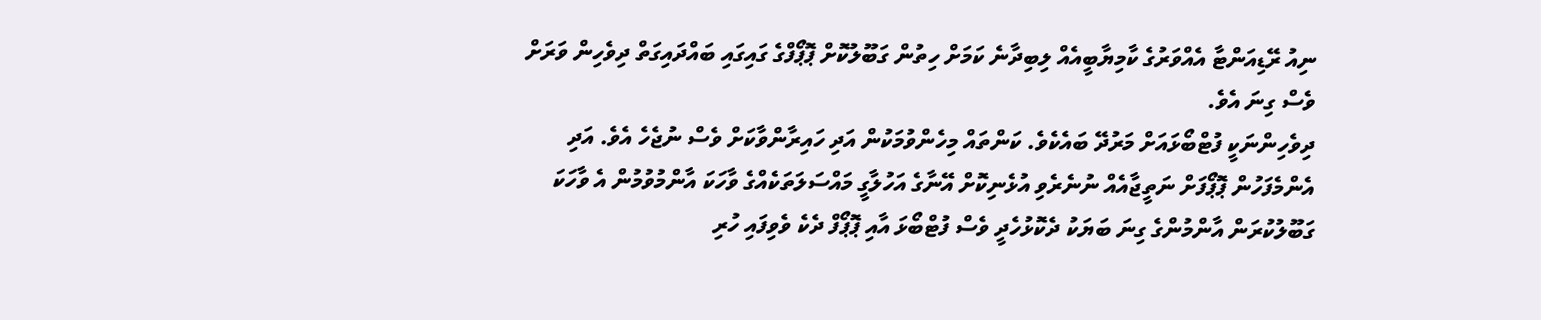ނިއު ރޭޑިއަންޓާ އެއްވަރުގެ ކާމިޔާބީއެއް ލިބިދާނެ ކަމަށް ހިތުން ގަބޫލުކޮށް ޕޮޕޯފްގެ ގައިގައި ބައްދައިގަތް ދިވެހިން ވަރަށް ވެސް ގިނަ އެވެ.
ދިވެހިންނަކީ ފުޓްބޯޅައަށް މަރުދޭ ބައެކެވެ. ކަންތައް މިހެންވުމަކުން އަދި ހައިރާންވާކަށް ވެސް ނުޖެހެ އެވެ. އަދި އެންމެފަހުން ޕޮޕޯފަށް ނަތީޖާއެއް ނުނެރެވި އުޅެނިކޮށް އޭނާގެ އަހުލާގީ މައްސަލަތަކެއްގެ ވާހަކަ އާންމުވުމުން އެ ވާހަކަ ގަބޫލުކުރަން އާންމުންގެ ގިނަ ބަޔަކު ދެކޮޅުހެދީ ވެސް ފުޓްބޯޅަ އާއި ޕޮޕޯފް ދެކެ ވެވިފައި ހުރި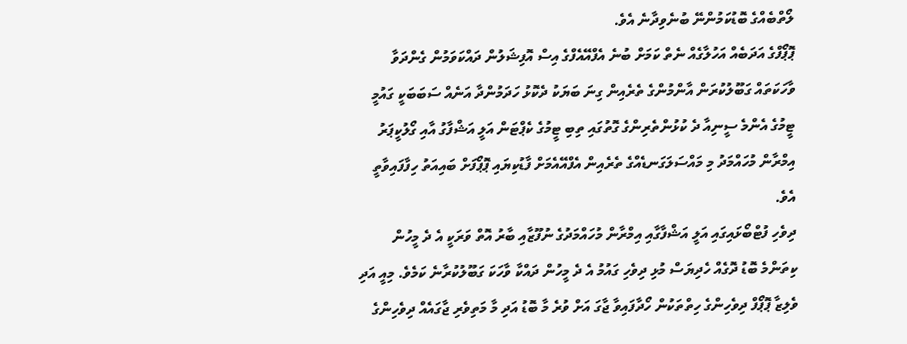ލޯތްބެއްގެ ބޮޑުކަމުންނޭ ބުނެވިދާނެ އެވެ.
ޕޮޕޯފްގެ އަދަބެއް އަހުލާގެއް ނެތް ކަމަށް ބުނެ އެފްއޭއެފްގެ އިސް އޮފިޝަލުން ދައްކަވަމުން ގެންދަވާ ވާހަކަތައް ގަބޫލުކުރަން އާންމުންގެ ތެރެއިން ގިނަ ބަޔަކު ދެކޮޅު ހަދަމުންދާ އަނެއް ސަބަބަކީ ގައުމީ ޓީމުގެ އެންމެ ސީނިއާ ދެ ކުޅުންތެރިންގެ ގޮތުގައި ތިބި ޓީމުގެ ކެޕްޓަން އަލީ އަޝްފާގު އާއި ގޯލުކީޕަރު އިމްރާން މުހައްމަދު މި މައްސަލަގަނޑެއްގެ ތެރެއިން އެފްއޭއެމަށް ފާޑުކިޔައި ޕޮޕޯފަށް ބައިއަތު ހިފާފައިވާތީ އެވެ.
ދިވެހި ފުޓްބޯޅައިގައި އަލީ އަޝްފާގާއި އިމްރާން މުހައްމަދުގެ ނުފޫޒާއި ބާރު އޮތް ވަރަކީ އެ ދެ މީހުން ކިތަންމެ ބޮޑު ދޮގެއް ހެދިޔަސް މުޅި ދިވެހި ގައުމު އެ ދެ މީހުން ދައްކާ ވާހަކަ ގަބޫލުކުރާނެ ކަމެވެ. މިއީ އަދި ވެލިޒާ ޕޮޕޯފް ދިވެހިންގެ ހިތްތަކުން ހޯދާފައިވާ ޖާގަ އަށް ވުރެ މާ ބޮޑު އަދި މާ މަތިވެރި ޖާގައެއް ދިވެހިންގެ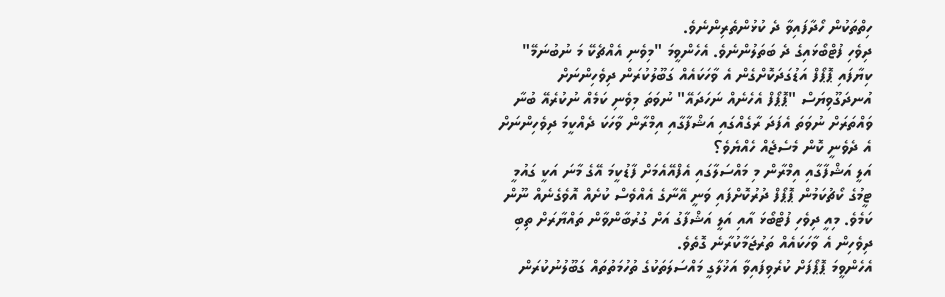ހިތްތަކުން ހޯދާފައިވާ ދެ ކުޅުންތެރިންނެވެ.
ދިވެހި ފުޓްބޯޅައިގެ ދެ ބަތަލުންނެވެ. އެހެންވީމަ "މިވެނި އެއްޗެކޭ މަ ނުބުނަމޭ" ކިޔާފައި ޕޮޕޯފް އަޑުގަދަކޮށްގެން އެ ވާހަކައެއް ގަބޫލުކުރަން ދިވެހިންނަށް އުނދަގޫވިޔަސް "ޕޮޕޯފް އެހެނެއް ނަހަދައޭ" ނުވަތަ މިވެނި ކަމެއް ނުކުރެއޭ ބުނާ ވައްތަރަށް ނުވަތަ އެފަދަ ރާގެއްގައި އަޝްފާގާއި އިމްރާން ވާހަކަ ދެއްކީމަ ދިވެހިންނަށް އެ ދެވެނީ ކޮން މެސެޖެއް ހެއްޔެވެ؟
އަލީ އަޝްފާގާއި އިމްރާން މި މައްސަލާގައި އެފްއޭއެމަށް ފާޑުކީމަ އޭގެ މާނަ އަކީ ގައުމީ ޓީމުގެ ކޯޗުކަމުން ޕޮޕޯފް ދުރުކޮށްފައި ވަނީ އޭނާގެ އެއްވެސް ކުށެއް އޮވެގެނެއް ނޫން ކަމެވެ. މިއީ ދިވެހި ފުޓްބޯޅަ އާއި އަލީ އަޝްފާގު އަށް ގުރުބާންވާން ތައްޔާރަށް ތިބި ދިވެހިން އެ ވާހަކައެއް ތަރުޖަމާކުރާނެ ގޮތެވެ.
އެހެންވީމަ ޕޮޕޯފަށް ކުރެވިފައިވާ އަޚުލާގީ މައްސަލަތަކުގެ ތުހުމަތުތައް ގަބޫލުނުކުރަން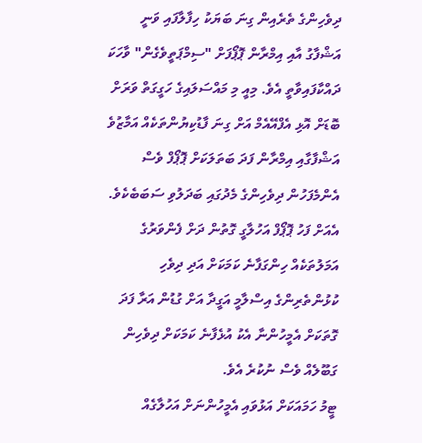ދިވެހިންގެ ތެރެއިން ގިނަ ބަޔަކު ހިފާލާފައި ވަނީ އަޝްފާގު އާއި އިމްރާން ޕޮޕޯފަށް "ސިމްޕަތީވެގެން" ވާހަކަ ދައްކާފައިވާތީ އެވެ. މިއީ މި މައްސަލައިގެ ހަގީގަތް ވަރަށް ބޮޑަށް އޮޅި އެފްއޭއެމް އަށް ގިނަ ފާޑުކިޔުންތަކެއް އަމާޒުވެ އަޝްފާގާއި އިމްރާން ފަދަ ބަތަލަކަށް ޕޮޕޯފް ވެސް އެންމެފަހުން ދިވެހިންގެ މެދުގައި ބަދަލުވި ސަބަބެކެވެ.
އެއަށް ފަހު ޕޮޕޯފް އަހުލާގީ ގޮތުން ދަށް ފެންވަރުގެ އަމަލުތަކެއް ހިންގަފާނެ ކަމަކަށް އަދި ދިވެހި ކުޅުންތެރިންގެ އިސްލާމީ އަގީދާ އަށް ގުޑުން އަރާ ފަދަ ގޮތަކަށް އެމީހުންނާ އެކު އުޅެފާނެ ކަމަކަށް ދިވެހިން ގަބޫލެއް ވެސް ނުކުރެ އެވެ.
ޓީމު ހަމައަކަށް އަޅުވައި އެމީހުންނަށް އަހުލާގެއް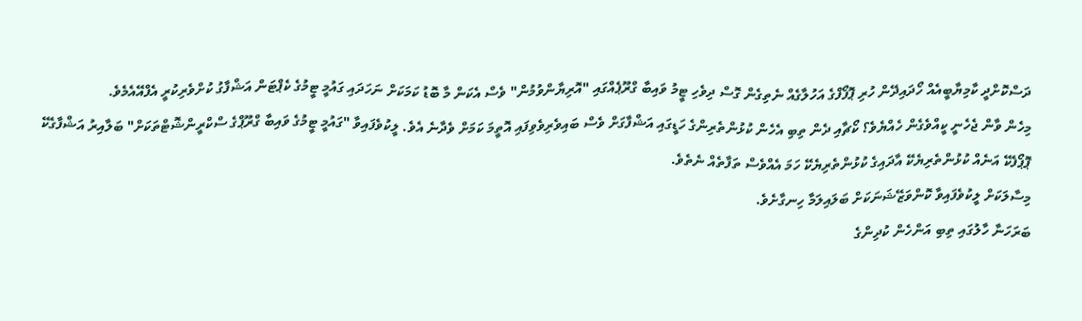ދަސްކޮށްދީ ކާމިޔާބީއެއް ހޯދައިދޭން ހުރި ޕޮފޯފްގެ އަހުލާގެއް ނެތިގެން ގޮސް ދިވެހި ޓީމު ވައިބާ ގްރޫޕެއްގައި "އޮރިޔާންވުމުން" ވެސް އެކަން މާ ބޮޑު ކަމަކަށް ނަހަދައި ގައުމީ ޓީމުގެ ކެޕްޓަން އަޝްފާގު ކުށްވެރިކުރީ އެފްއޭއެމެވެ.
މިހެން ވާން ޖެހެނީ ކީއްވެގެން ހެއްޔެވެ؟ ކޯޗާއި ދެން ތިބި އެހެން ކުޅުންތެރިންގެ ހަޑީގައި އަޝްފާގަށް ވެސް ބައިވެރިވެވިފައި އޮތީމަ ކަމަށް ވެދާނެ އެވެ. ލީކުވެފައިވާ "ގައުމީ ޓީމުގެ ވައިބާ ގްރޫޕްގެ ސްކްރީންޝޮޓްތަކަށް" ބަލާއިރު އަޝްފާގެކޭ ޕޮޕޯފެކޭ އަނެއް ކުޅުންތެރިޔެކޭ އާދައިގެ ކުޅުންތެރިޔެކޭ ހަމަ އެއްވެސް ތަފާތެއް ނެތެވެ.
މިސާލަކަށް ލީކުވެފައިވާ ކޮންވަޒޭޝަނަކަށް ބަލައިލަމާ ހިނގާށެވެ.
ބަރަހަނާ ހާލުގައި ތިބި އަންހެން ކުދިންގެ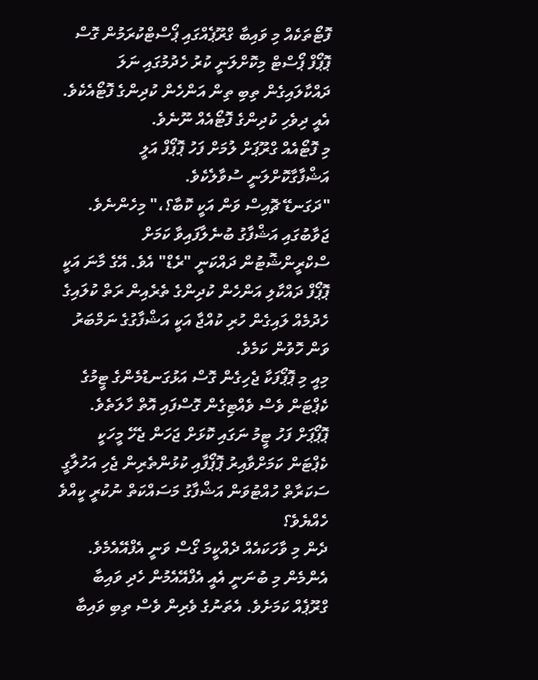ފޮޓޯތަކެއް މި ވައިބާ ގްރޫޕެއްގައި ޕޯސްޓްކުރަމުން ގޮސް ޕޮޕޯފް ޕޯސްޓް މިކޮށްލަނީ ކުރު ހެދުމުގައި ނަލަ ދައްކާލައިގެން ތިބި ތިން އަންހެން ކުދިންގެ ފޮޓޯއެކެވެ. އެއީ ދިވެހި ކުދިންގެ ފޮޓޯއެއް ނޫނެވެ.
މި ފޮޓޯއެއް ގްރޫޕަށް ލުމަށް ފަހު ޕޮޕޯފް އަލީ އަޝްފާގާކޮށްލަނީ ސުވާލެކެވެ.
"ދަގަނޑޭ ޗޮއިސް ވަން އަކީ ކޮބާ؟،" މިހެންނެވެ.
ޖަވާބުގައި އަޝްފާގު ބުނެލާފައިވާ ކަމަށް ސްކްރީންޝޮޓުން ދައްކަނީ "ރެޑް" އެވެ. އޭގެ މާނަ އަކީ ޕޮޕޯފް ދައްކާލި އަންހެން ކުދިންގެ ތެރެއިން ރަތް ކުލައިގެ ހެދުމެއް ލައިގެން ހުރި ކުއްޖާ އަކީ އަޝްފާގުގެ ނަމްބަރު ވަން ހޮވުން ކަމެވެ.
މިއީ މި ޕޮޕޯފަކާ ޖެހިގެން ގޮސް އަޅުގަނޑުމެންގެ ޓީމުގެ ކެޕްޓަން ވެސް ވެއްޓިގެން ގޮސްފައި އޮތް ހާލަތެވެ. ޕޮޕޯޕަށް ފަހު ޓީމު ނަގައި ކޮޅަށް ޖަހަން ޖެހޭ މީހަކީ ކެޕްޓަން ކަމަށްވާއިރު ޕޮޕޯފާއި ކުޅުންތެރިން ޖެހި އަހުލާގީ ސަކަރާތް ހުއްޓުވަން އަޝްފާގު މަސައްކަތް ނުކުރީ ކީއްވެ ހެއްޔެވެ؟
ދެން މި ވާހަކައެއް ދެއްކީމަ ގޯސް ވަނީ އެފްއޭއެމެވެ. އެންމެން މި ބުނަނީ އެއީ އެފްއޭއެމުން ހެދި ވައިބާ ގްރޫޕެއް ކަމަށެވެ. އެތަނުގެ ވެރިން ވެސް ތިބި ވައިބާ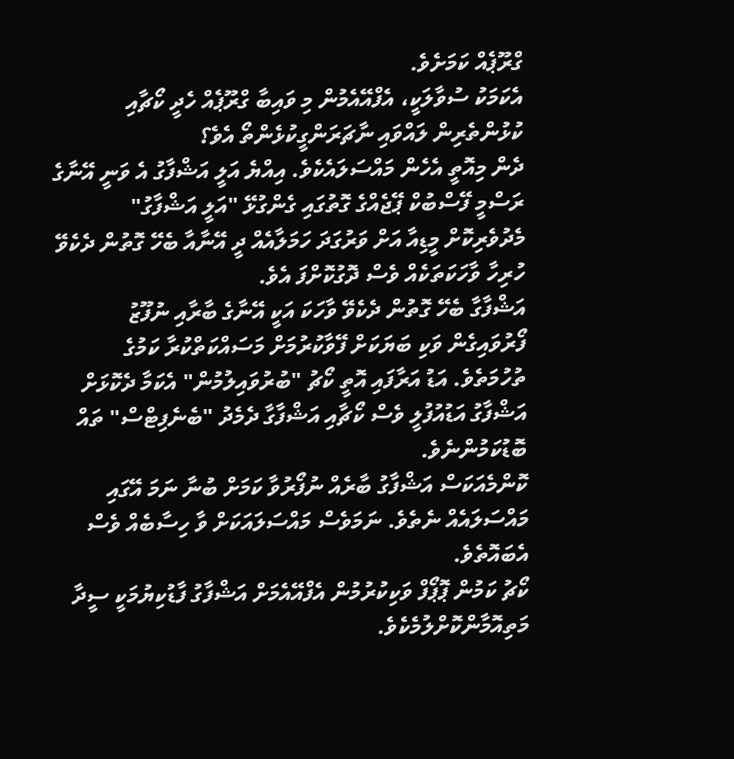ގްރޫޕެއް ކަމަށެވެ.
އެކަމަކު ސުވާލަކީ، އެފްއޭއެމުން މި ވައިބާ ގްރޫޕެއް ހެދީ ކޯޗާއި ކުޅުންތެރިން ލައްވައި ނާޗަރަންގީކުޅެންތޯ އެވެ؟
ދެން މިއޮތީ އެހެން މައްސަލައެކެވެ. އިއްޔެ އަލީ އަޝްފާގު އެ ވަނީ އޭނާގެ ރަސްމީ ފޭސްބުކް ޕޭޖެއްގެ ގޮތުގައި ގެންގުޅޭ "އަލީ އަޝްފާގު" މެދުވެރިކޮށް މީޑިއާ އަށް ވަރުގަދަ ހަމަލާއެއް ދީ އޭނާއާ ބެހޭ ގޮތުން ދެކެވޭ ހުރިހާ ވާހަކަތަކެއް ވެސް ދޮގުކޮށްފަ އެވެ.
އަޝްފާގާ ބެހޭ ގޮތުން ދެކެވޭ ވާހަކަ އަކީ އޭނާގެ ބާރާއި ނުފޫޒު ފޯރުވައިގެން ވަކި ބަޔަކަށް ފޭވާކުރުމަށް މަސައްކަތްކުރާ ކަމުގެ ތުހުމަތެވެ. އަޑު އަރާފައި އޮތީ ކޯޗު "ބުރުވައިލުމުން" އެކަމާ ދެކޮޅަށް އަޝްފާގު އަޑުއުފުލީ ވެސް ކޯޗާއި އަޝްފާގާ ދެމެދު "ބެނެފިޓްސް" ތައް ބޮޑުކަމުންނެވެ.
ކޮންމެއަކަސް އަޝްފާގު ބާރެއް ނުފޯރުވާ ކަމަށް ބުނާ ނަމަ އޭގައި މައްސަލައެއް ނެތެވެ. ނަމަވެސް މައްސަލައަކަށް ވާ ހިސާބެއް ވެސް އެބައޮތެވެ.
ކޯޗު ކަމުން ޕޮޕޯފް ވަކިކުރުމުން އެފްއޭއެމަށް އަޝްފާގު ފާޑުކިޔުމަކީ ސީދާ މަތިއޮމާންކޮށްލުމެކެވެ.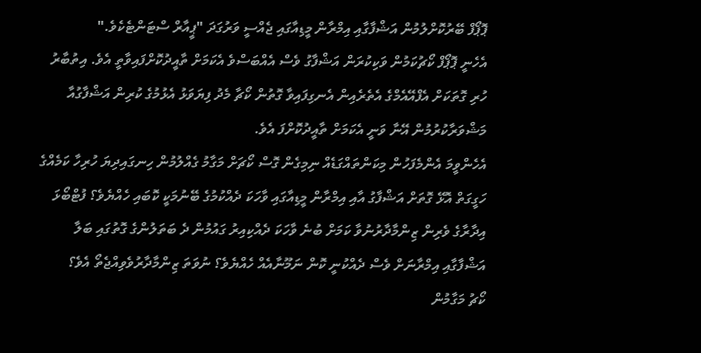ޕޮޕޯފް ބޭރުކޮށްލުމުން އަޝްފާގާއި އިމްރާން މީޑިއާގައި ޖެއްސީ ވަރުގަދަ "ޕީއާރް ސްޓަންޓެކެވެ."
އެހެނީ ޕޮޕޯފް ކޯޗުކަމުން ވަކިކުރަން އަޝްފާގު ވެސް އެއްބަސްވެ އެކަމަށް ތާއީދުކޮށްފައިވާތީ އެވެ. އިތުބާރު ހުރި ގޮތަކަށް އެފްއޭއެމްގެ އެތެރެއިން އެނގިފައިވާ ގޮތުން ކޯޗާ މެދު ފިޔަވަޅު އެޅުމުގެ ކުރިން އަޝްފާގުއާ މަޝްވަރާކުރުމުން އޭނާ ވަނީ އެކަމަށް ތާއީދުކޮށްފަ އެވެ.
އެހެންވީމަ އެންމެފަހުން މިކަންތައްގަޑެއް ނިމިގެން ގޮސް ކޯޗަށް މަގާމު ގެއްލުމުން ހިނގައިދިޔަ ހުރިހާ ކަމެއްގެ ހަގީގަތް އޮޅޭ ގޮތަށް އަޝްފާގު އާއި އިމްރާން މީޑިއާގައި ވާހަކަ ދެއްކުމުގެ ބޭނުމަކީ ކޮބައި ހެއްޔެވެ؟ ފުޓްބޯޅަ އިދާރާގެ ވެރިން ޒިންމާދާރުނުވާ ކަމަށް ބުނެ ވާހަކަ ދެއްކިއިރު ގައުމުން ދެ ބަތަލުންގެ ގޮތުގައި ބަލާ އަޝްފާގާއި އިމްރާނަށް ވެސް ދެއްކުނީ ކޮން ނަމޫނާއެއް ހެއްޔެވެ؟ ނުވަތަ ޒިންމާދާރުވެވިއްޖެތޯ އެވެ؟
ކޯޗު މަގާމުން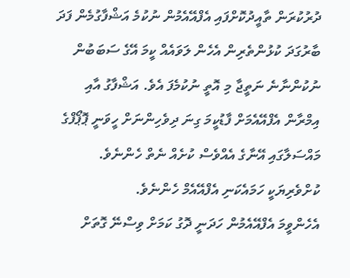ދުރުކުރަން ތާއީދުކޮށްފައި އެފްއޭއެމުން ނުކުމެ އަޝްފާގުމެން ފަދަ ބާރުގަދަ ކުޅުންތެރިން އެހެން ލަވައެއް ކީމަ އޭގެ ސަބަބުން ނުކުންނާނެ ނަތީޖާ މި އޮތީ ނުކުމެފަ އެވެ. އަޝްފާގު އާއި އިމްރާން އެފްއޭއެމަށް ފާޑުކީމަ ގިނަ ދިވެހިންނަށް ހީވަނީ ޕޮޕޯފްގެ މައްސަލާގައި އޭނާގެ އެއްވެސް ކުށެއް ނެތް ހެންނެވެ. ކުށްވެރިޔަކީ ހަމައެކަނި އެފްއޭއެމް ހެންނެވެ.
އެހެންވީމަ އެފްއޭއެމުން ހަދަނީ ދޮގު ކަމަށް ވިސްނޭ ގޮތަށް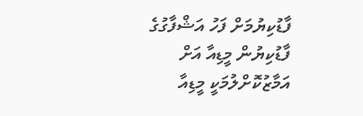ފާޑުކިޔުމަށް ފަހު އަޝްފާގުގެ ފާޑުކިޔުން މީޑިއާ އަށް އަމާޒުކޮށްލުމަކީ މީޑިއާ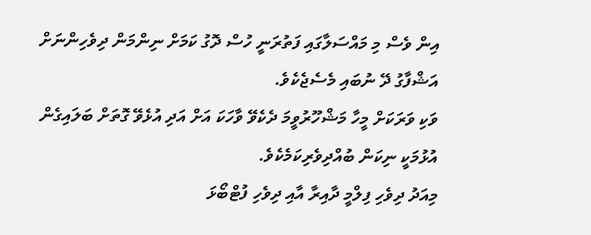އިން ވެސް މި މައްސަލާގައި ފަތުރަނީ ހުސް ދޮގު ކަމަށް ނިންމަން ދިވެހިންނަށް އަޝްފާގު ދޭ ނުބައި މެސެޖެކެވެ.
ވަކި ވަރަކަށް މީހާ މަޝްހޫރުވީމަ ދެކެވޭ ވާހަކަ އަށް އަދި އުޅެވޭ ގޮތަށް ބަލައިގެން އުޅުމަކީ ނިކަން ބުއްދިވެރިކަމެކެވެ.
މިއަދު ދިވެހި ފިލްމީ ދާއިރާ އާއި ދިވެހި ފުޓްބޯޅަ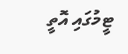ޓީމުގައި އޮތީ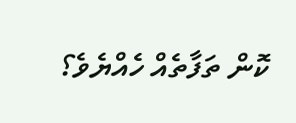ކޮން ތަފާތެއް ހެއްޔެވެ؟